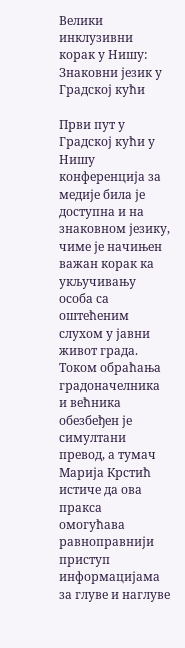Велики инклузивни корак у Нишу: Знаковни језик у Градској кући

Први пут у Градској кући у Нишу конференција за медије била је доступна и на знаковном језику, чиме је начињен важан корак ка укључивању особа са оштећеним слухом у јавни живот града. Током обраћања градоначелника и већника обезбеђен је симултани превод, а тумач Марија Крстић истиче да ова пракса омогућава равноправнији приступ информацијама за глуве и наглуве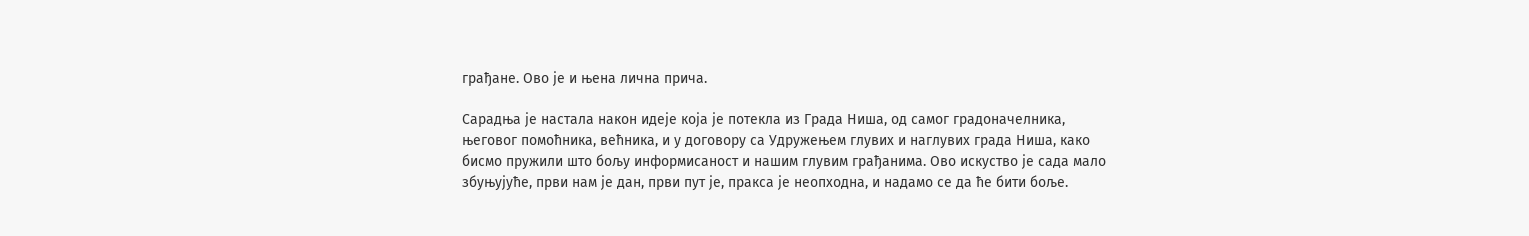грађане. Ово је и њена лична прича.

Сарадња је настала након идеје која је потекла из Града Ниша, од самог градоначелника, његовог помоћника, већника, и у договору са Удружењем глувих и наглувих града Ниша, како бисмо пружили што бољу информисаност и нашим глувим грађанима. Ово искуство је сада мало збуњујуће, први нам је дан, први пут је, пракса је неопходна, и надамо се да ће бити боље.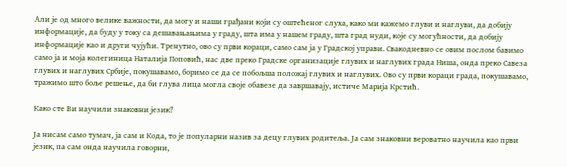Али је од много велике важности, да могу и наши грађани који су оштећеног слуха, како ми кажемо глуви и наглуви, да добију информације, да буду у току са дешавањањима у граду, шта има у нашем граду, шта град нуди, које су могућности, да добију информације као и други чујући. Тренутно, ово су први кораци, само сам ја у Градској управи. Свакодневно се овим послом бавимо само ја и моја колегиница Наталија Поповић, нас две преко Градске организације глувих и наглувих града Ниша, онда преко Савеза глувих и наглувих Србије, покушавамо, боримо се да се побољша положај глувих и наглувих. Ово су први кораци града, покушавамо, тражимо што боље решење, да би глува лица могла своје обавезе да завршавају, истиче Марија Крстић.

Како сте Ви научили знаковни језик?

Ја нисам само тумач, ја сам и Кода, то је популарни назив за децу глувих родитеља. Ја сам знаковни вероватно научила као први језик, па сам онда научила говорни,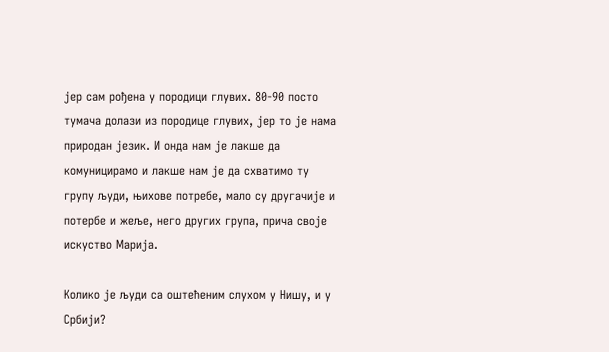јер сам рођена у породици глувих. 80-90 посто тумача долази из породице глувих, јер то је нама природан језик. И онда нам је лакше да комуницирамо и лакше нам је да схватимо ту групу људи, њихове потребе, мало су другачије и потербе и жеље, него других група, прича своје искуство Марија.

Колико је људи са оштећеним слухом у Нишу, и у Србији?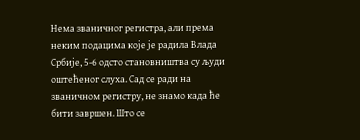Нема званичног регистра, али према неким подацима које је радила Влада Србије, 5-6 одсто становништва су људи оштећеног слуха. Сад се ради на званичном регистру, не знамо када ће бити завршен. Што се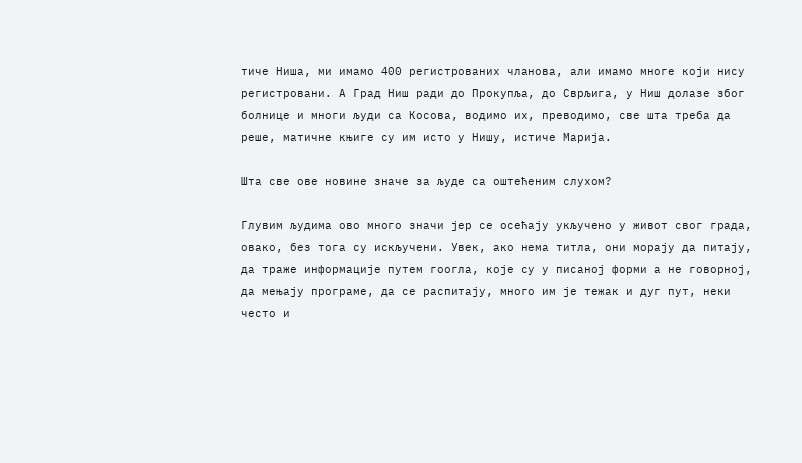тиче Ниша, ми имамо 400 регистрованих чланова, али имамо многе који нису регистровани. А Град Ниш ради до Прокупља, до Сврљига, у Ниш долазе због болнице и многи људи са Косова, водимо их, преводимо, све шта треба да реше, матичне књиге су им исто у Нишу, истиче Марија.

Шта све ове новине значе за људе са оштећеним слухом?

Глувим људима ово много значи јер се осећају укључено у живот свог града, овако, без тога су искључени. Увек, ако нема титла, они морају да питају, да траже информације путем гоогла, које су у писаној форми а не говорној, да мењају програме, да се распитају, много им је тежак и дуг пут, неки често и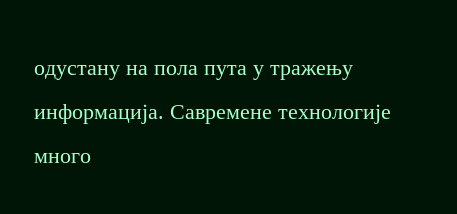одустану на пола пута у тражењу информација. Савремене технологије много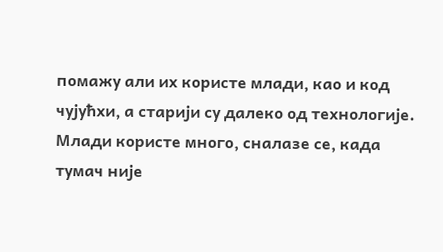помажу али их користе млади, као и код чујућхи, а старији су далеко од технологије. Млади користе много, сналазе се, када тумач није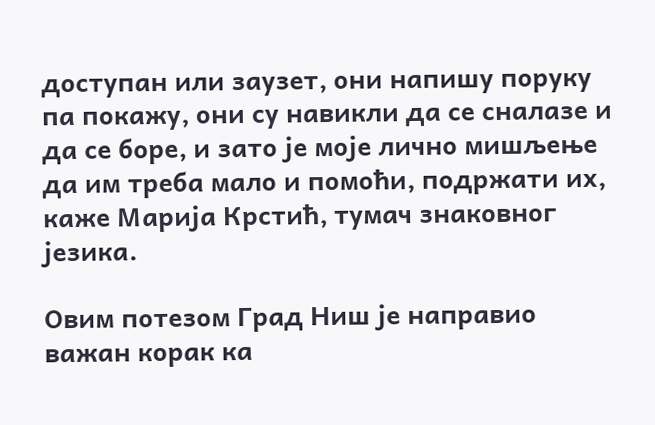доступан или заузет, они напишу поруку па покажу, они су навикли да се сналазе и да се боре, и зато је моје лично мишљење да им треба мало и помоћи, подржати их, каже Марија Крстић, тумач знаковног језика.

Овим потезом Град Ниш је направио важан корак ка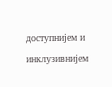доступнијем и инклузивнијем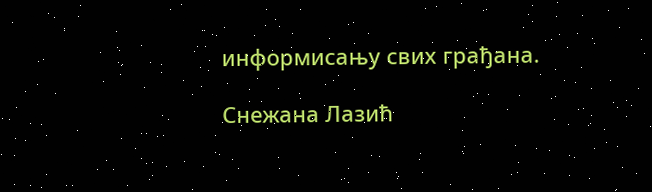информисању свих грађана.

Снежана Лазић